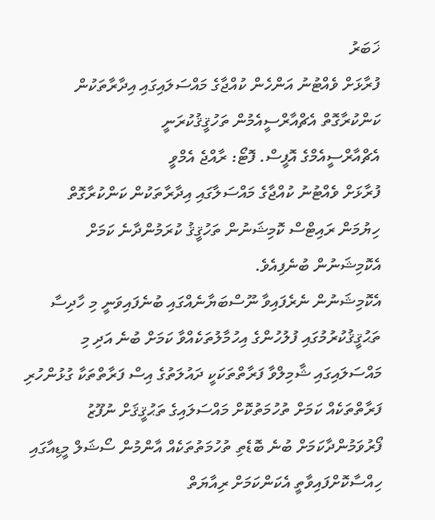ޚަބަރު
ފުރާޅަށް ވެއްޓުނު އަންހެން ކުއްޖާގެ މައްސަލައިގައި އިދާރާތަކުން ކަންކުރާގޮތް އެޗްއާރްސީއެމުން ތަހުޤީޤުކުރަނީ
އެޗްއާރްސީއެމްގެ އޮފީސް. ފޮޓޯ: ރާއްޖެ އެމްވީ
ފުރާޅަށް ވެއްޓުނު ކުއްޖާގެ މައްސަލާގައި އިދާރާތަކުން ކަންކުރާގޮތް ހިޔުމަން ރައިޓްސް ކޮމިޝަނުން ތަހުޤީޤު ކުރަމުންދާނެ ކަމަށް އެކޮމިޝަނުން ބުނެފިއެވެ.
އެކޮމިޝަނުން ނެރެފައިވާ ނޫސްބަޔާނެއްގައި ބުނެފައިވަނީ މި ހާދިސާ ތަޙުޤީޤުކުރުމުގައި ފުލުހުންގެ އިހުމާލުތަކެއްވާ ކަމަށް ބުނެ އަދި މި މައްސަލައިގައި ޝާމިލްވާ ފަރާތްތަކަކީ ދައުލަތުގެ އިސް ފަރާތްތަކާ ގުޅުންހުރި ފަރާތްތަކެއް ކަމަށް ތުހުމަތުކޮށް މައްސަލައިގެ ތަޙުޤީޤަށް ނުފޫޒު ފޯރުވަމުންދާކަމަށް ބުނެ ބޮޑެތި ތުހުމަތުތަކެއް އާންމުން ސޯޝަލް މީޑިއާގައި ހިއްސާކޮށްފައިވާތީ އެކަންކަމަށް ރިއާޔަތް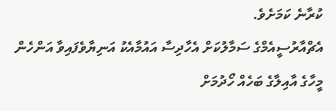ކުރާނެ ކަމަށެވެ.
އެޗްއާރުސީއެމްގެ ސަމާލުކަށް އެހާދިސާ އައުމާއެކު އަނިޔާވެފައިވާ އަންހެން މީހާގެ އާއިލާގެ ބަހެއް ހޯދުމަށް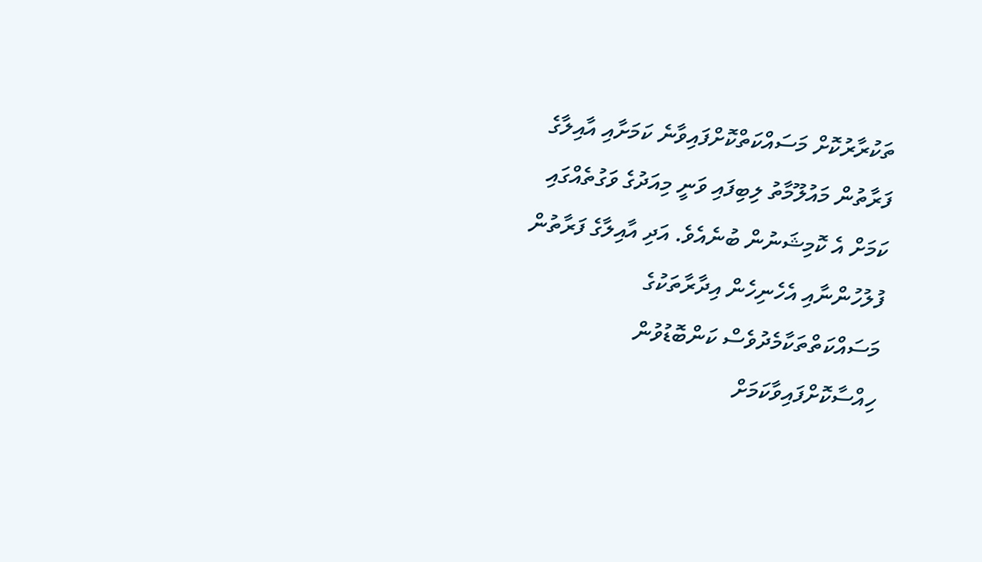ތަކުރާރުކޮށް މަސައްކަތްކޮށްފައިވާނެ ކަމަށާއި އާއިލާގެ ފަރާތުން މައުލޫމާތު ލިބިފައި ވަނީ މިއަދުގެ ވަގުތެއްގައި ކަމަށް އެ ކޮމިޝަނުން ބުނެއެވެ. އަދި އާއިލާގެ ފަރާތުން ފުލުހުންނާއި އެހެނިހެން އިދާރާތަކުގެ މަސައްކަތްތަކާމެދުވެސް ކަންބޮޑުވުން ހިއްސާކޮށްފައިވާކަމަށް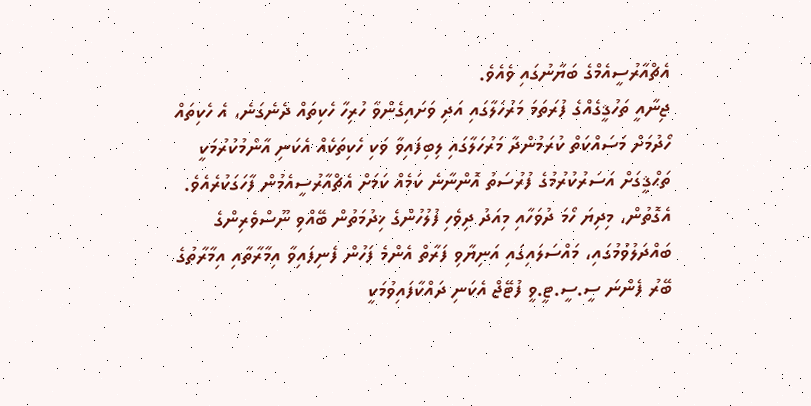އެޗްއާރުސީއެމްގެ ބަޔާނުގައި ވެއެވެ.
ޖިނާއީ ތަހުޤީގެއްގެ ފުރަތަމަ މަރުހަލާގައި އަދި ވަށައިގެންވާ ހުރިހާ ހެކިތައް ދެނެގަނެ، އެ ހެކިތައް ހޯދުމަށް މަސައްކަތް ކުރަމުންދާ މަރުހަލާގައި ލިބިފައިވާ ވަކި ހެކިތަކެއް އެކަނި އާންމުކުރުމަކީ ތަޙްޤީގަށް އަސަރުކުރުމުގެ ފުރުސަތު އޮންނާނެ ކަމެއް ކަމަށް އެޗްއާރުސީއެމުން ފާހަގަކުރެއެވެ.
އެގޮތުން، މިދިޔަ ހޯމަ ދުވަހާއި މިއަދު ދިވެހި ފުލުހުންގެ ޚިދުމަތުން ބޭއްވި ނޫސްވެރިންގެ ބައްދަލުވުމުގައި، މައްސަލައިގައި އަނިޔާވި ފަރާތް އެންމެ ފަހުން ފެނިފައިވާ އިމާރާތާއި އިމާރާތުގެ ބޭރު ފެންނަ ސީ.ސީ.ޓީ.ވީ ފުޓޭޖް އެކަނި ދައްކާފައިވުމަކީ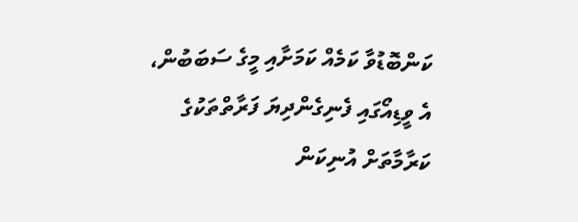ކަންބޮޑުވާ ކަމެއް ކަމަށާއި މީގެ ސަބަބުން، އެ ވީޑިއޯގައި ފެނިގެންދިޔަ ފަރާތްތަކުގެ ކަރާމާތަށް އުނިކަން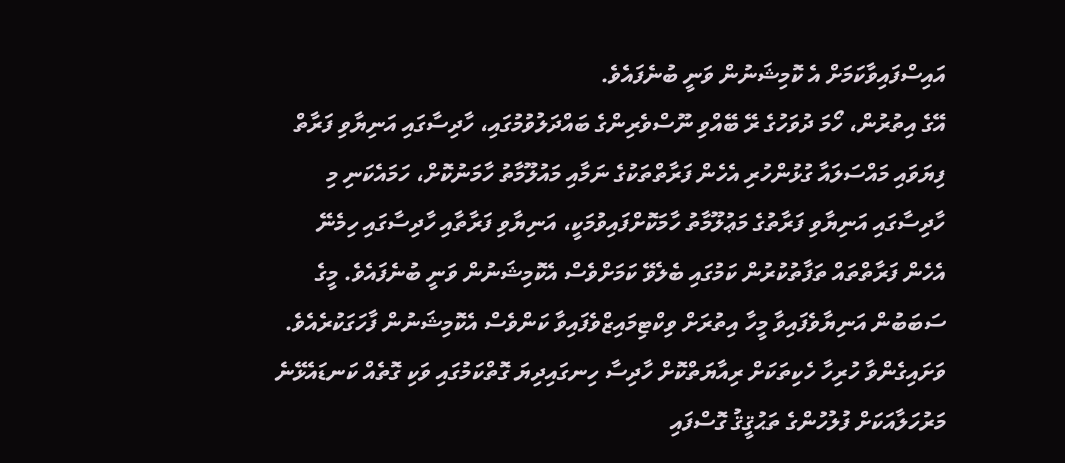އައިސްފައިވާކަމަށް އެ ކޮމިޝަނުން ވަނީ ބުނެފައެވެ.
އޭގެ އިތުރުން، ހޯމަ ދުވަހުގެ ރޭ ބޭއްވި ނޫސްވެރިންގެ ބައްދަލުވުމުގައި، ހާދިސާގައި އަނިޔާވި ފަރާތް ފިޔަވައި މައްސަލައާ ގުޅުންހުރި އެހެން ފަރާތްތަކުގެ ނަމާއި މައުލޫމާތު ހާމަނުކޮށް، ހަމައެކަނި މި ހާދިސާގައި އަނިޔާވި ފަރާތުގެ މަޢުލޫމާތު ހާމަކޮށްފައިވުމަކީ، އަނިޔާވި ފަރާތާއި ހާދިސާގައި ހިމެނޭ އެހެން ފަރާތްތައް ތަފާތުކުރުން ކަމުގައި ބެލެވޭ ކަމަށްވެސް އެކޮމިޝަނުން ވަނީ ބުނެފައެވެ. މީގެ ސަބަބުން އަނިޔާވެފައިވާ މީހާ އިތުރަށް ވިކްޓިމައިޒްވެފައިވާ ކަންވެސް އެކޮމިޝަނުން ފާހަގަކުރެއެވެ.
ވަށައިގެންވާ ހުރިހާ ހެކިތަކަށް ރިއާޔަތްކޮށް ހާދިސާ ހިނގައިދިޔަ ގޮތްކަމުގައި ވަކި ގޮތެއް ކަނޑައެޅޭނެ މަރުހަލާއަކަށް ފުލުހުންގެ ތަޙުޤީޤު ގޮސްފައި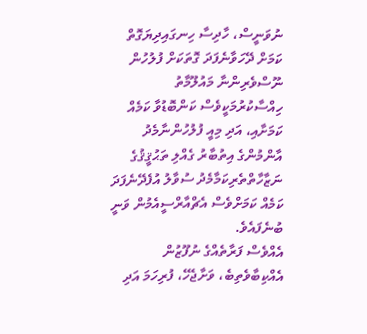ނުވަނީސް، ހާދިސާ ހިނގައިދިޔަގޮތް ކަމަށް ދޭހަވާނެފަދަ ގޮތަކަށް ފުލުހުން ނޫސްވެރިންނާ މައުލޫމާތު ހިއްސާކުރުމަކީވެސް ކަންބޮޑުވާ ކަމެއް ކަމަށާއި، އަދި މިއީ ފުލުހުންނާމެދު އާންމުންގެ އިތުބާރު ގެއްލި ތަޙުޤީޤުގެ ނަޒާހާތްތެރިކަމާމެދު ސުވާލު އުފެދޭނެފަދަ ކަމެއް ކަމަށްވެސް އެޗްއާރްސީއެމުން ވަނީ ބުނެފައެވެ.
އެއްވެސް ފަރާތެއްގެ ނުފޫޒުން އެއްކިބާވެތިބެ، ވަށާޖެހޭ، ފުރިހަމަ އަދި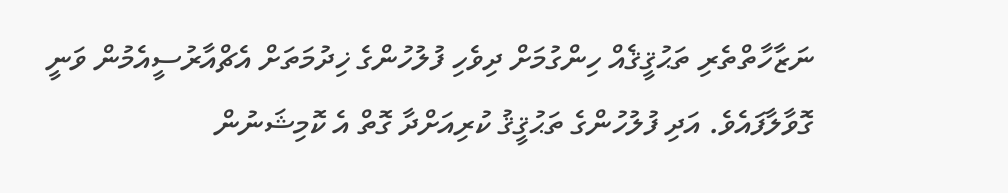ނަޒާހާތްތެރި ތަޙުޤީޤެއް ހިންގުމަށް ދިވެހި ފުލުހުންގެ ޚިދުމަތަށް އެޗްއާރުސީއެމުން ވަނީ ގޮވާލާފައެވެ. އަދި ފުލުހުންގެ ތަޙުޤީޤު ކުރިއަށްދާ ގޮތް އެ ކޮމިޝަނުން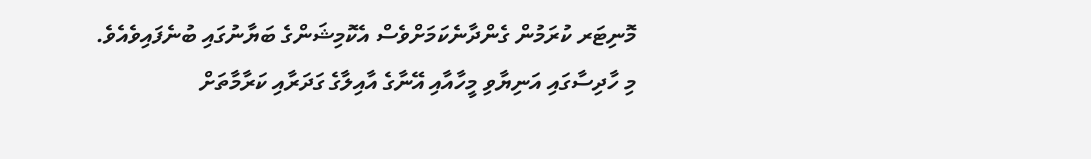މޮނިޓަރ ކުރަމުން ގެންދާނެކަމަށްވެސް އެކޮމިޝަންގެ ބަޔާނުގައި ބުނެފައިވެއެވެ.
މި ހާދިސާގައި އަނިޔާވި މީހާއާއި އޭނާގެ އާއިލާގެ ގަދަރާއި ކަރާމާތަށް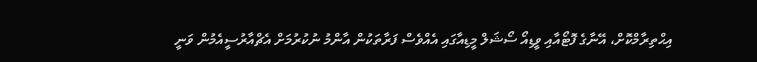އިޙްތިރާމްކޮށް، އޭނާގެ ފޮޓޯއާއި ވީޑިއޯ ސޯޝަލް މީޑިއާގައި އެއްވެސް ފަރާތަކުން އާންމު ނުކުރުމަށް އެޗްއާރުސީއެމުން ވަނީ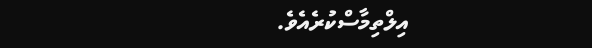އިލްތިމާސްކުރެއެވެ.